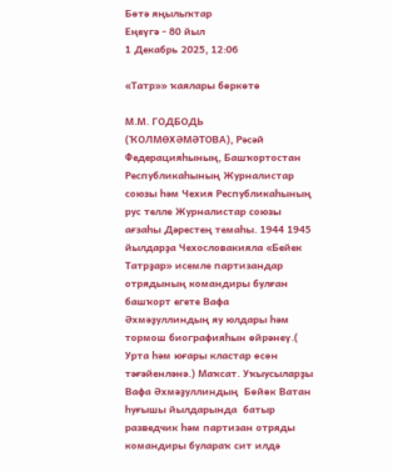Бөтә яңылыҡтар
Еңеүгә - 80 йыл
1 Декабрь 2025, 12:06

«Татр»» ҡаялары бөркөтө

М.М. ГОДБОДЬ (ҠОЛМӨХӘМӘТОВА), Рәсәй Федерацияһының, Башҡортостан Республикаһының Журналистар союзы һәм Чехия Республикаһының рус телле Журналистар союзы ағзаһы Дәрестең темаһы. 1944 1945 йылдарҙа Чехословакияла «Бейек Татрҙар» исемле партизандар отрядының командиры булған башҡорт егете Вафа Әхмәҙуллиндың яу юлдары һәм тормош биографияһын өйрәнеү.( Урта һәм юғары кластар өсөн тәғәйенләнә.) Маҡсат. Уҡыусыларҙы  Вафа Әхмәҙуллиндың  Бөйөк Ватан һуғышы йылдарында  батыр разведчик һәм партизан отряды  командиры булараҡ сит илдә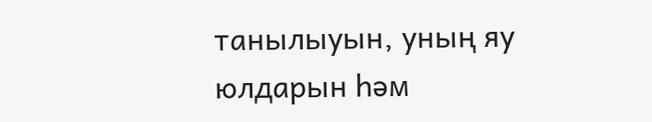танылыуын, уның яу юлдарын һәм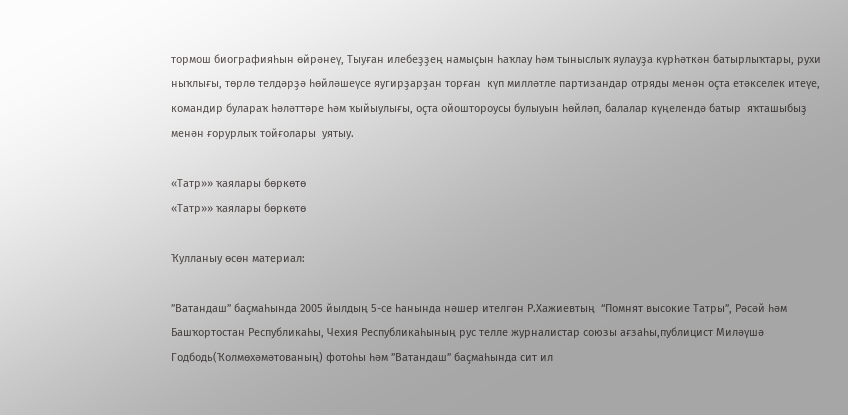тормош биографияһын өйрәнеү, Тыуған илебеҙҙең намыҫын һаҡлау һәм тыныслыҡ яулауҙа күрһәткән батырлыҡтары, рухи ныҡлығы, төрлө телдәрҙә һөйләшеүсе яугирҙарҙан торған  күп милләтле партизандар отряды менән оҫта етәкселек итеүе, командир булараҡ һәләттәре һәм ҡыйыулығы, оҫта ойоштороусы булыуын һөйләп, балалар күңелендә батыр  яҡташыбыҙ менән ғорурлыҡ тойғолары  уятыу.

«Татр»» ҡаялары бөркөтө
«Татр»» ҡаялары бөркөтө

Ҡулланыу өсөн материал:

”Ватандаш” баҫмаһында 2005 йылдың 5-се һанында нәшер ителгән Р.Хажиевтың  “Помнят высокие Татры”, Рәсәй һәм Башҡортостан Республикаһы, Чехия Республикаһының рус телле журналистар союзы ағзаһы,публицист Миләүшә Годбодь(Ҡолмөхәмәтованың) фотоһы һәм ”Ватандаш” баҫмаһында сит ил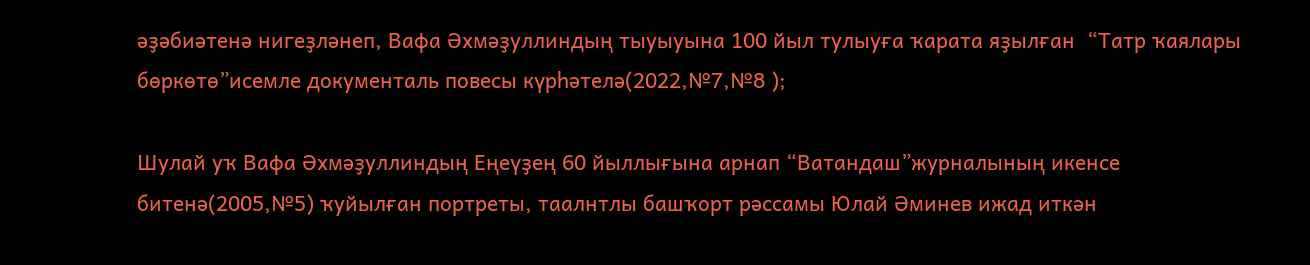әҙәбиәтенә нигеҙләнеп, Вафа Әхмәҙуллиндың тыуыуына 100 йыл тулыуға ҡарата яҙылған  “Татр ҡаялары бөркөтө”исемле документаль повесы күрһәтелә(2022,№7,№8 );

Шулай уҡ Вафа Әхмәҙуллиндың Еңеүҙең 60 йыллығына арнап “Ватандаш”журналының икенсе битенә(2005,№5) ҡуйылған портреты, таалнтлы башҡорт рәссамы Юлай Әминев ижад иткән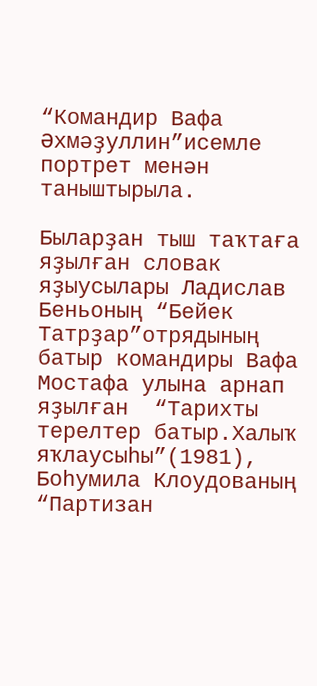“Командир Вафа Әхмәҙуллин”исемле портрет менән таныштырыла.

Быларҙан тыш таҡтаға яҙылған словак яҙыусылары Ладислав Беньоның “Бейек   Татрҙар”отрядының батыр командиры Вафа Мостафа улына арнап яҙылған  “Тарихты терелтер батыр.Халыҡ яҡлаусыһы”(1981),   Боһумила Клоудованың “Партизан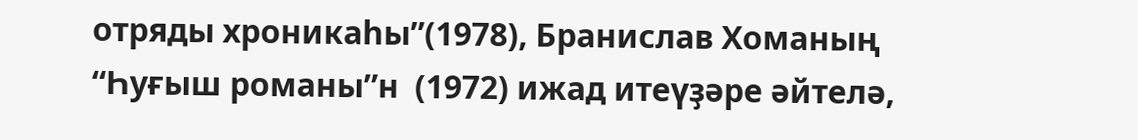отряды хроникаһы”(1978), Бранислав Хоманың “Һуғыш романы”н  (1972) ижад итеүҙәре әйтелә,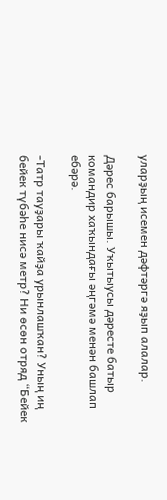уларҙың исемен дәфтәргә яҙып алалар.

Дәрес барышы. Уҡытыусы дәресте батыр командир хаҡындағы әңгәмә менән башлап ебәрә.

-Татр тауҙары ҡайҙа урынлашҡан? Уның иң бейек түбәһе нисә метр? Ни өсөн отряд “Бейек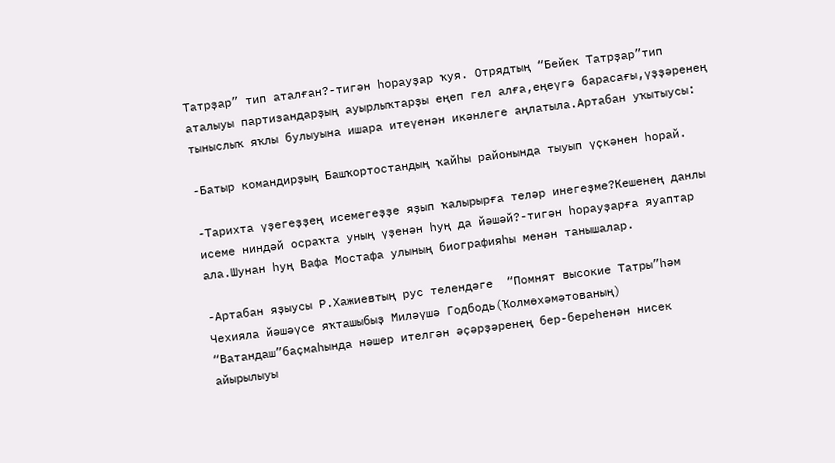Татрҙар” тип аталған?-тигән һорауҙар ҡуя. Отрядтың “Бейек Татрҙар”тип аталыуы партизандарҙың ауырлыҡтарҙы еңеп гел алға,еңеүгә барасағы,үҙҙәренең тыныслыҡ яҡлы булыуына ишара итеүенән икәнлеге аңлатыла.Артабан уҡытыусы:

-Батыр командирҙың Башҡортостандың ҡайһы районында тыуып үҫкәнен һорай.

-Тарихта үҙегеҙҙең исемегеҙҙе яҙып ҡалырырға теләр инегеҙме?Кешенең данлы исеме ниндәй осраҡта уның үҙенән һуң да йәшәй?-тигән һорауҙарға яуаптар ала.Шунан һуң Вафа Мостафа улының биографияһы менән танышалар.

-Артабан яҙыусы Р.Хажиевтың рус телендәге  “Помнят высокие Татры”һәм Чехияла йәшәүсе яҡташыбыҙ Миләүшә Годбодь(Ҡолмөхәмәтованың) “Ватандаш”баҫмаһында нәшер ителгән әҫәрҙәренең бер-береһенән нисек айырылыуы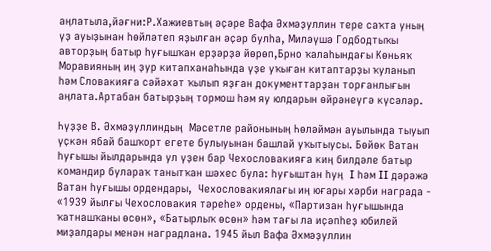аңлатыла,йәғни:Р.Хажиевтың әҫәре Вафа Әхмәҙуллин тере саҡта уның үҙ ауыҙынан һөйләтеп яҙылған әҫәр булһа, Миләүшә Годбодтыҡы авторҙың батыр һуғышҡан ерҙәрҙә йөрөп,Брно ҡалаһындағы Көньяҡ Моравияның иң ҙур китапханаһында үҙе уҡыған китаптарҙы ҡуланып һәм Словакияға сәйәхәт ҡылып яҙған документтарҙан торғанлығын  аңлата.Артабан батырҙың тормош һәм яу юлдарын өйрәнеүгә күсәләр.

Һүҙҙе В. Әхмәҙуллиндың  Мәсетле районының Һөләймән ауылында тыуып үҫкән ябай башҡорт егете булыуынан башлай уҡытыусы. Бөйөк Ватан һуғышы йылдарында ул үҙен бар Чехословакияға киң билдәле батыр командир булараҡ танытҡан шәхес була: һуғыштан һуң  I һәм II дәрәжә Ватан һуғышы ордендары,  Чехословакиялағы иң юғары хәрби награда - «1939 йылғы Чехословакия тәреһе» ордены, «Партизан һуғышында ҡатнашҡаны өсөн», «Батырлыҡ өсөн» һәм тағы ла иҫәпһеҙ юбилей миҙалдары менән наградлана. 1945 йыл Вафа Әхмәҙуллин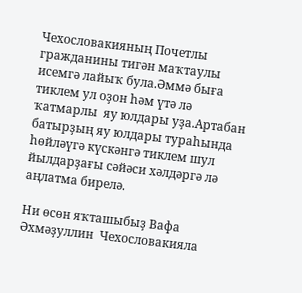Чехословакияның Почетлы гражданины тигән маҡтаулы исемгә лайыҡ була.Әммә быға тиклем ул оҙон һәм үтә лә ҡатмарлы  яу юлдары уҙа.Артабан батырҙың яу юлдары тураһында һөйләүгә күскәнгә тиклем шул йылдарҙағы сәйәси хәлдәргә лә аңлатма бирелә.

Ни өсөн яҡташыбыҙ Вафа Әхмәҙуллин  Чехословакияла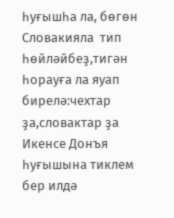һуғышһа ла, бөгөн Словакияла  тип һөйләйбеҙ,тигән һорауға ла яуап бирелә:чехтар ҙа,словактар ҙа Икенсе Донъя һуғышына тиклем бер илдә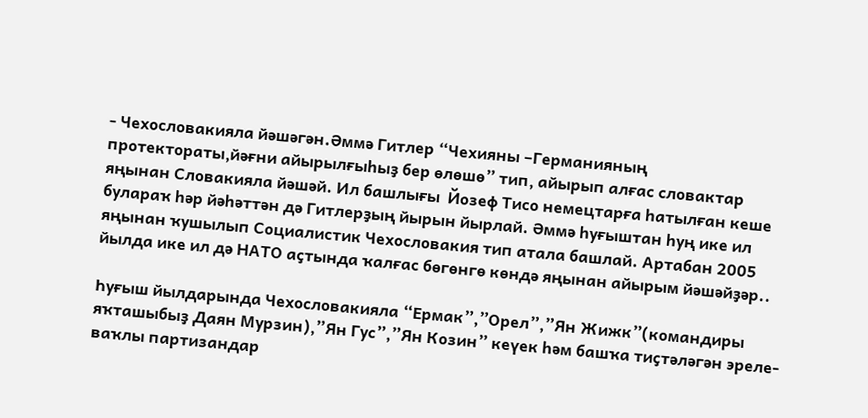- Чехословакияла йәшәгән.Әммә Гитлер “Чехияны –Германияның протектораты,йәғни айырылғыһыҙ бер өлөшө” тип, айырып алғас словактар яңынан Словакияла йәшәй. Ил башлығы  Йозеф Тисо немецтарға һатылған кеше булараҡ һәр йәһәттән дә Гитлерҙың йырын йырлай. Әммә һуғыштан һуң ике ил яңынан ҡушылып Социалистик Чехословакия тип атала башлай. Артабан 2005 йылда ике ил дә НАТО аҫтында ҡалғас бөгөнгө көндә яңынан айырым йәшәйҙәр..

Һуғыш йылдарында Чехословакияла “Ермак”,”Орел”,”Ян Жижк”(командиры яҡташыбыҙ Даян Мурзин),”Ян Гус”,”Ян Козин” кеүек һәм башҡа тиҫтәләгән эреле-ваҡлы партизандар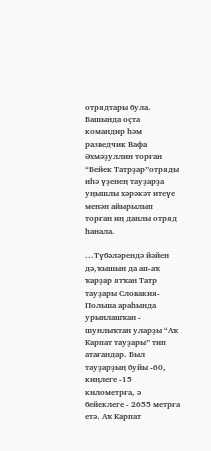отрядтары була. Башында оҫта командир һәм разведчик Вафа Әхмәҙуллин торған “Бейек Татрҙар”отряды иһә үҙенең тауҙарҙа уңышлы хәрәкәт итеүе менән айырылып торған иң данлы отряд һанала.

...Түбәләрендә йәйен дә,ҡышын да ап-аҡ ҡарҙар ятҡан Татр тауҙары Словакия-Польша араһында урынлашҡан - шунлыҡтан уларҙы “Аҡ Карпат тауҙары” тип атағандар. Был тауҙарҙың буйы -60, киңлеге -15 километрға, ә бейеклеге - 2655 метрға етә. Аҡ Карпат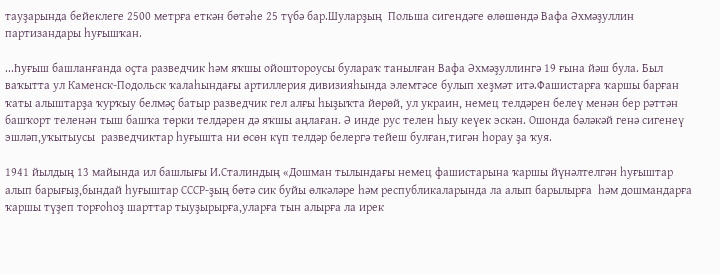тауҙарында бейеклеге 2500 метрға еткән бөтәһе 25 түбә бар.Шуларҙың  Польша сигендәге өлөшөндә Вафа Әхмәҙуллин партизандары һуғышҡан.

...Һуғыш башланғанда оҫта разведчик һәм яҡшы ойоштороусы булараҡ танылған Вафа Әхмәҙуллингә 19 ғына йәш була. Был ваҡытта ул Каменск-Подольск ҡалаһындағы артиллерия дивизияһында элемтәсе булып хеҙмәт итә.Фашистарға ҡаршы барған ҡаты алыштарҙа ҡурҡыу белмәҫ батыр разведчик гел алғы һыҙыҡта йөрөй, ул украин, немец телдәрен белеү менән бер рәттән башҡорт теленән тыш башҡа төрки телдәрен дә яҡшы аңлаған. Ә инде рус телен һыу кеүек эскән. Ошонда бәләкәй генә сигенеү эшләп,уҡытыусы  разведчиктар һуғышта ни өсөн күп телдәр белергә тейеш булған,тигән һорау ҙа ҡуя.

1941 йылдың 13 майында ил башлығы И.Сталиндың «Дошман тылындағы немец фашистарына ҡаршы йүнәлтелгән һуғыштар алып барығыҙ,бындай һуғыштар СССР-ҙың бөтә сик буйы өлкәләре һәм республикаларында ла алып барылырға  һәм дошмандарға ҡаршы түҙеп торғоһоҙ шарттар тыуҙырырға,уларға тын алырға ла ирек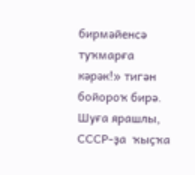бирмәйенсә туҡмарға кәрәк!» тигән бойороҡ бирә. Шуға ярашлы, СССР-ҙа  ҡыҫҡа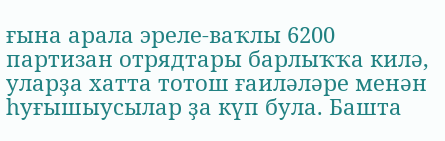ғына арала эреле-ваҡлы 6200 партизан отрядтары барлыҡҡа килә, уларҙа хатта тотош ғаиләләре менән һуғышыусылар ҙа күп була. Башта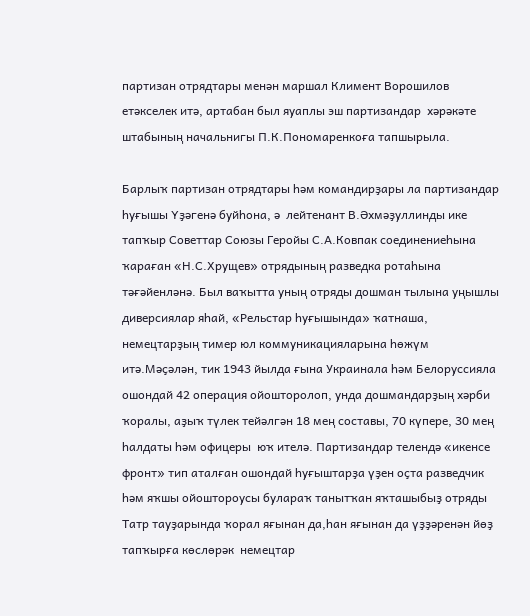партизан отрядтары менән маршал Климент Ворошилов етәкселек итә, артабан был яуаплы эш партизандар  хәрәкәте штабының начальнигы П.К.Пономаренкоға тапшырыла.

Барлыҡ партизан отрядтары һәм командирҙары ла партизандар һуғышы Үҙәгенә буйһона, ә  лейтенант В.Әхмәҙуллинды ике тапҡыр Советтар Союзы Геройы С.А.Ковпак соединениеһына ҡараған «Н.С.Хрущев» отрядының разведка ротаһына тәғәйенләнә. Был ваҡытта уның отряды дошман тылына уңышлы диверсиялар яһай, «Рельстар һуғышында» ҡатнаша, немецтарҙың тимер юл коммуникацияларына һөжүм итә.Мәҫәлән, тик 1943 йылда ғына Украинала һәм Белоруссияла ошондай 42 операция ойошторолоп, унда дошмандарҙың хәрби ҡоралы, аҙыҡ түлек тейәлгән 18 мең составы, 70 күпере, 30 мең һалдаты һәм офицеры  юҡ ителә. Партизандар телендә «икенсе фронт» тип аталған ошондай һуғыштарҙа үҙен оҫта разведчик һәм яҡшы ойоштороусы булараҡ танытҡан яҡташыбыҙ отряды Татр тауҙарында ҡорал яғынан да,һан яғынан да үҙҙәренән йөҙ тапҡырға көслөрәк  немецтар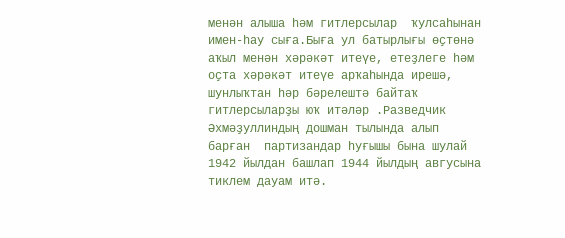менән алыша һәм гитлерсылар  ҡулсаһынан имен-һау сыға.Быға ул батырлығы өҫтөнә  аҡыл менән хәрәкәт итеүе, етеҙлеге һәм оҫта хәрәкәт итеүе арҡаһында ирешә, шунлыҡтан һәр бәрелештә байтаҡ гитлерсыларҙы юҡ итәләр .Разведчик Әхмәҙуллиндың дошман тылында алып барған  партизандар һуғышы бына шулай 1942 йылдан башлап 1944 йылдың авгусына тиклем дауам итә.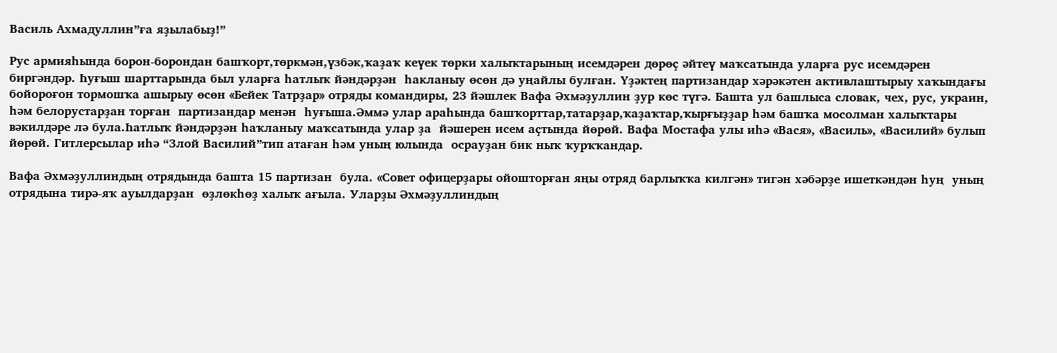Василь Ахмадуллин”ға яҙылабыҙ!”

Рус армияһында борон-борондан башҡорт,төркмән,үзбәк,ҡаҙаҡ кеүек төрки халыҡтарының исемдәрен дөрөҫ әйтеү маҡсатында уларға рус исемдәрен биргәндәр. Һуғыш шарттарында был уларға һатлыҡ йәндәрҙән  һакланыу өсөн дә уңайлы булған. Үҙәктең партизандар хәрәкәтен активлаштырыу хаҡындағы бойороғон тормошҡа ашырыу өсөн «Бейек Татрҙар» отряды командиры, 23 йәшлек Вафа Әхмәҙуллин ҙур көс түгә. Башта ул башлыса словак, чех, рус, украин, һәм белорустарҙан торған  партизандар менән  һуғыша.Әммә улар араһында башҡорттар,татарҙар,ҡаҙаҡтар,ҡырғыҙҙар һәм башҡа мосолман халыҡтары вәкилдәре лә була.Һатлыҡ йәндәрҙән һаҡланыу маҡсатында улар ҙа  йәшерен исем аҫтында йөрөй. Вафа Мостафа улы иһә «Вася», «Василь», «Василий» булып  йөрөй. Гитлерсылар иһә “Злой Василий”тип атаған һәм уның юлында  осрауҙан бик ныҡ ҡурҡҡандар.

Вафа Әхмәҙуллиндың отрядында башта 15 партизан  була. «Совет офицерҙары ойошторған яңы отряд барлыҡҡа килгән» тигән хәбәрҙе ишеткәндән һуң  уның отрядына тирә-яҡ ауылдарҙан  өҙлөкһөҙ халыҡ ағыла. Уларҙы Әхмәҙуллиндың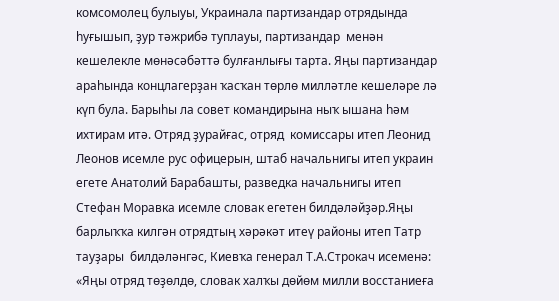комсомолец булыуы, Украинала партизандар отрядында һуғышып, ҙур тәжрибә туплауы, партизандар  менән кешелекле мөнәсәбәттә булғанлығы тарта. Яңы партизандар араһында концлагерҙан ҡасҡан төрлө милләтле кешеләре лә күп була. Барыһы ла совет командирына ныҡ ышана һәм ихтирам итә. Отряд ҙурайғас, отряд  комиссары итеп Леонид Леонов исемле рус офицерын, штаб начальнигы итеп украин егете Анатолий Барабашты, разведка начальнигы итеп Стефан Моравка исемле словак егетен билдәләйҙәр.Яңы барлыҡҡа килгән отрядтың хәрәкәт итеү районы итеп Татр тауҙары  билдәләнгәс, Киевҡа генерал Т.А.Строкач исеменә: «Яңы отряд төҙөлдө, словак халҡы дөйөм милли восстаниеға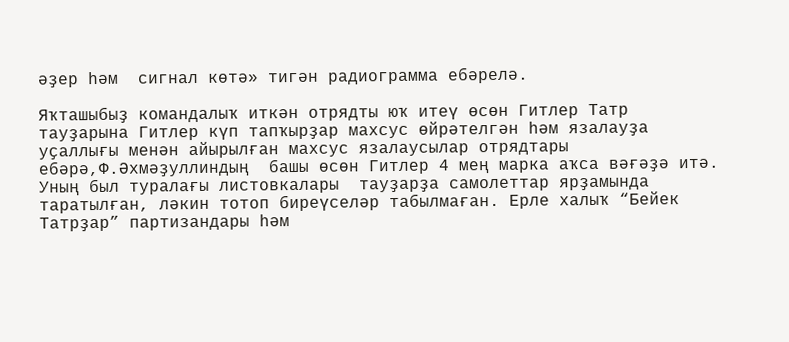әҙер һәм  сигнал көтә» тигән радиограмма ебәрелә.

Яҡташыбыҙ командалыҡ иткән отрядты юҡ итеү өсөн Гитлер Татр тауҙарына Гитлер күп тапҡырҙар махсус өйрәтелгән һәм язалауҙа уҫаллығы менән айырылған махсус язалаусылар отрядтары  ебәрә,Ф.Әхмәҙуллиндың  башы өсөн Гитлер 4 мең марка аҡса вәғәҙә итә. Уның был туралағы листовкалары  тауҙарҙа самолеттар ярҙамында таратылған, ләкин тотоп биреүселәр табылмаған. Ерле халыҡ “Бейек Татрҙар” партизандары һәм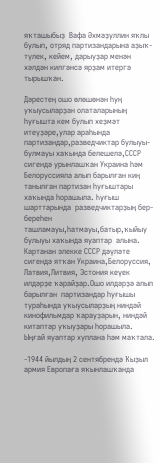яҡташыбыҙ  Вафа Әхмәҙуллин яҡлы булып, отряд партизандарына аҙыҡ-түлек, кейем, дарыуҙар менән  хәлдән килгәнсә ярҙам итергә тырышҡан.

Дәрестең ошо өлөшөнән һуң уҡыусыларҙан олаталарының һуғышта кем булып хеҙмәт итеүҙәре,улар араһында партизандар,разведчиктар булыуы-булмауы хаҡында белешелә,СССР сигендә урынлашҡан Украина һәм Белоруссияла алып барылған киң танылған партизан һуғыштары хаҡында һорашыла. Һуғыш шарттарында  разведчиктарҙың бер-береһен ташламауы,һатмауы,батыр,ҡыйыу булыуы хаҡында яуаптар  алына. Картанан элекке СССР дәүләте сигендә ятҡан Украина,Белоруссия, Латвия,Литвия, Эстония кеүек илдәрҙе ҡарайҙар.Ошо илдәрҙә алып барылған  партизандар һуғышы  тураһында уҡыусыларҙың ниндәй кинофильмдар ҡарауҙарын, ниндәй китаптар уҡыуҙары һорашыла. Ыңғай яуаптар хуплана һәм маҡтала.

-1944 йылдың 2 сентябрендә Ҡыҙыл армия Европаға яҡынлашҡанда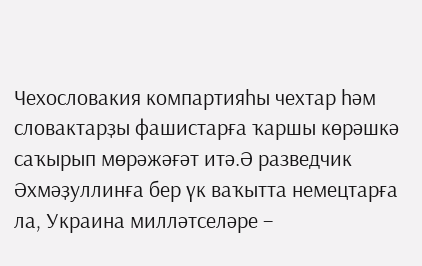Чехословакия компартияһы чехтар һәм словактарҙы фашистарға ҡаршы көрәшкә саҡырып мөрәжәғәт итә.Ә разведчик Әхмәҙуллинға бер үк ваҡытта немецтарға ла, Украина милләтселәре –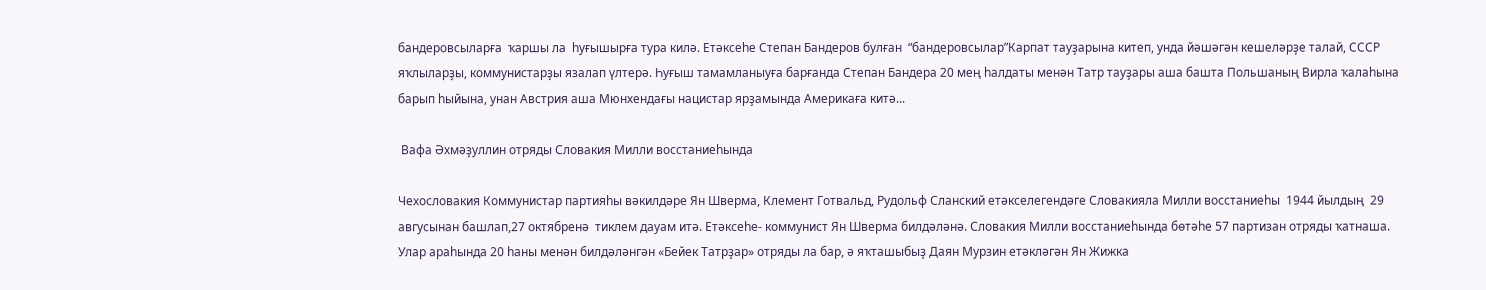бандеровсыларға  ҡаршы ла  һуғышырға тура килә. Етәксеһе Степан Бандеров булған  “бандеровсылар”Карпат тауҙарына китеп, унда йәшәгән кешеләрҙе талай, СССР яҡлыларҙы, коммунистарҙы язалап үлтерә. Һуғыш тамамланыуға барғанда Степан Бандера 20 мең һалдаты менән Татр тауҙары аша башта Польшаның Вирла ҡалаһына барып һыйына, унан Австрия аша Мюнхендағы нацистар ярҙамында Америкаға китә...

 Вафа Әхмәҙуллин отряды Словакия Милли восстаниеһында

Чехословакия Коммунистар партияһы вәкилдәре Ян Шверма, Клемент Готвальд, Рудольф Сланский етәкселегендәге Словакияла Милли восстаниеһы  1944 йылдың  29 авгусынан башлап,27 октябренә  тиклем дауам итә. Етәксеһе- коммунист Ян Шверма билдәләнә. Словакия Милли восстаниеһында бөтәһе 57 партизан отряды ҡатнаша. Улар араһында 20 һаны менән билдәләнгән «Бейек Татрҙар» отряды ла бар, ә яҡташыбыҙ Даян Мурзин етәкләгән Ян Жижка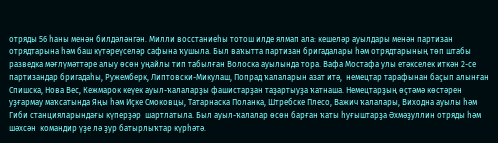отряды 56 һаны менән билдәләнгән. Милли восстаниеһы тотош илде ялмап ала: кешеләр ауылдары менән партизан отрядтарына һәм баш күтәреүселәр сафына ҡушыла. Был ваҡытта партизан бригадалары һәм отрядтарының төп штабы разведка мәғлүмәттәре алыу өсөн уңайлы тип табылған Волоска ауылында тора. Вафа Мостафа улы етәкселек иткән 2-се партизандар бригадаһы, Ружемберк, Липтовски-Микулаш, Попрад ҡалаларын азат итә,  немецтар тарафынан баҫып алынған Спишска, Нова Вес, Кежмарок кеүек ауыл-ҡалаларҙы фашистарҙан таҙартыуҙа ҡатнаша. Немецтарҙың өҫтәмә көстәрен уҙғармау маҡсатында Яңы һәм Иҫке Смоковцы, Татарнаска Поланка, Штребске Плесо, Важич ҡалалары, Виходна ауылы һәм Гиби станцияларындағы күперҙәр  шартлатыла. Был ауыл-ҡалалар өсөн барған ҡаты һуғыштарҙа Әхмәҙуллин отряды һәм шәхсән  командир үҙе лә ҙур батырлыҡтар күрһәтә.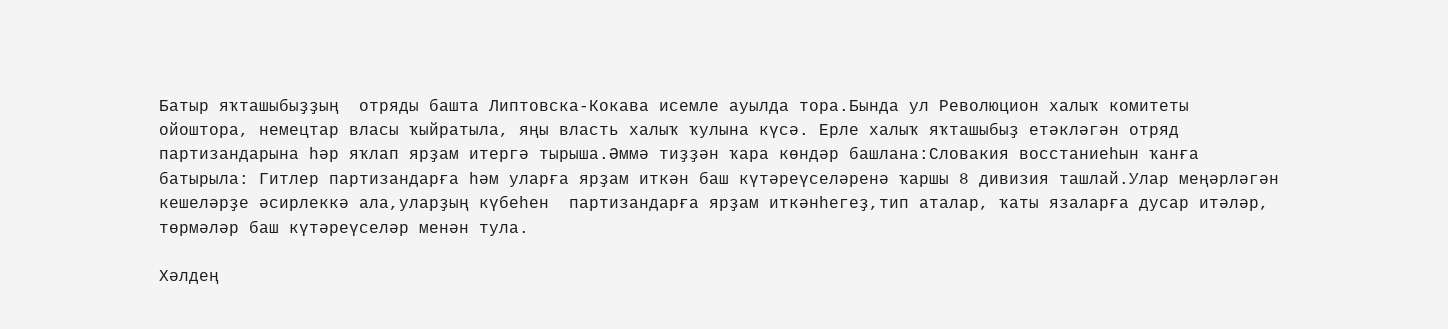Батыр яҡташыбыҙҙың  отряды башта Липтовска-Кокава исемле ауылда тора.Бында ул Революцион халыҡ комитеты ойоштора, немецтар власы ҡыйратыла, яңы власть халыҡ ҡулына күсә. Ерле халыҡ яҡташыбыҙ етәкләгән отряд партизандарына һәр яҡлап ярҙам итергә тырыша.Әммә тиҙҙән ҡара көндәр башлана:Словакия восстаниеһын ҡанға батырыла: Гитлер партизандарға һәм уларға ярҙам иткән баш күтәреүселәренә ҡаршы 8 дивизия ташлай.Улар меңәрләгән кешеләрҙе әсирлеккә ала,уларҙың күбеһен  партизандарға ярҙам иткәнһегеҙ,тип аталар, ҡаты язаларға дусар итәләр, төрмәләр баш күтәреүселәр менән тула.

Хәлдең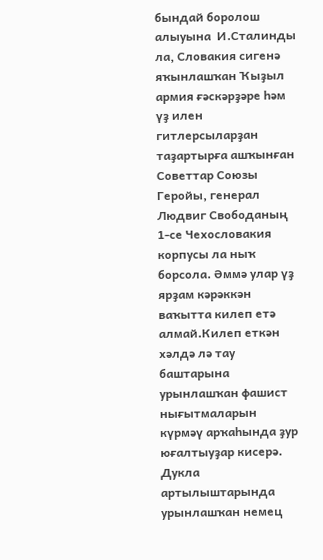бындай боролош алыуына  И.Сталинды ла, Словакия сигенә яҡынлашҡан Ҡыҙыл армия ғәскәрҙәре һәм үҙ илен гитлерсыларҙан таҙартырға ашҡынған Советтар Союзы Геройы, генерал Людвиг Свободаның 1-се Чехословакия корпусы ла ныҡ борсола. Әммә улар үҙ ярҙам кәрәккән ваҡытта килеп етә алмай.Килеп еткән хәлдә лә тау баштарына урынлашҡан фашист нығытмаларын күрмәү арҡаһында ҙур юғалтыуҙар кисерә.  Дукла артылыштарында урынлашҡан немец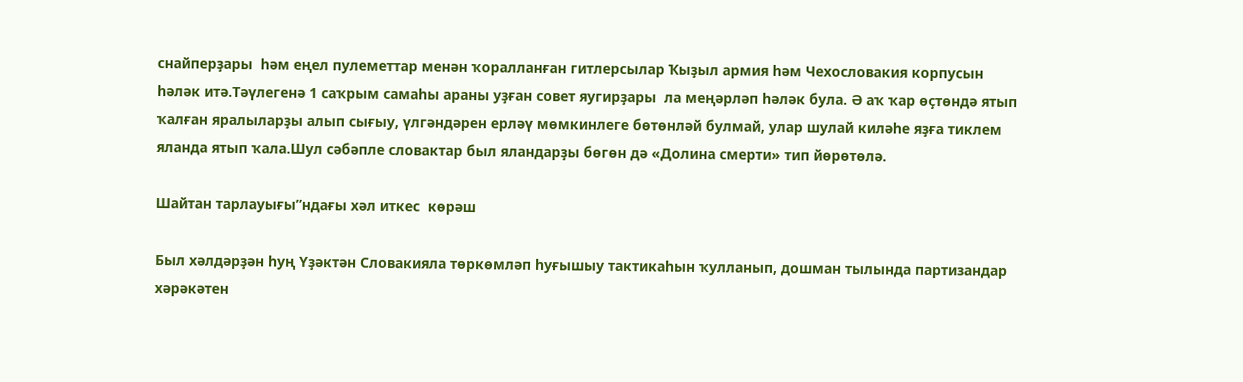снайперҙары  һәм еңел пулеметтар менән ҡоралланған гитлерсылар Ҡыҙыл армия һәм Чехословакия корпусын һәләк итә.Тәүлегенә 1 саҡрым самаһы араны уҙған совет яугирҙары  ла меңәрләп һәләк була. Ә аҡ ҡар өҫтөндә ятып ҡалған яралыларҙы алып сығыу, үлгәндәрен ерләү мөмкинлеге бөтөнләй булмай, улар шулай киләһе яҙға тиклем яланда ятып ҡала.Шул сәбәпле словактар был яландарҙы бөгөн дә «Долина смерти» тип йөрөтөлә.

Шайтан тарлауығы”ндағы хәл иткес  көрәш

Был хәлдәрҙән һуң Үҙәктән Словакияла төркөмләп һуғышыу тактикаһын ҡулланып, дошман тылында партизандар хәрәкәтен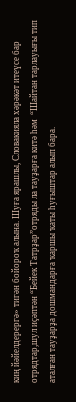киң йәйелдерергә» тигән бойороҡ алына. Шуға ярашлы, Словакияла хәрәкәт итеүсе бар отрядтар,шул иҫәптән “Бейек Татрҙар”отряды ла тауҙарға китә һәм  “Шайтан тарлауығы тип аталған тауҙарҙа дошмандарға ҡаршы ҡаты һуғыштар алып бара.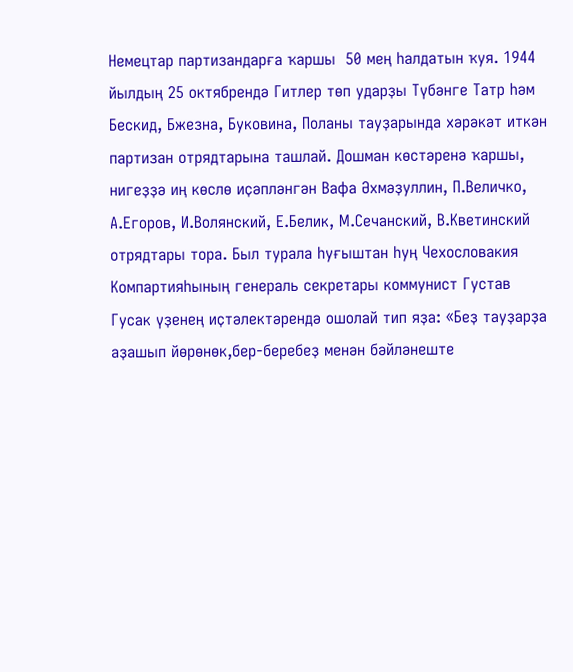Немецтар партизандарға ҡаршы  50 мең һалдатын ҡуя. 1944 йылдың 25 октябрендә Гитлер төп ударҙы Түбәнге Татр һәм Бескид, Бжезна, Буковина, Поланы тауҙарында хәрәкәт иткән партизан отрядтарына ташлай. Дошман көстәренә ҡаршы, нигеҙҙә иң көслө иҫәпләнгән Вафа Әхмәҙуллин, П.Величко, А.Егоров, И.Волянский, Е.Белик, М.Сечанский, В.Кветинский отрядтары тора. Был турала һуғыштан һуң Чехословакия Компартияһының генераль секретары коммунист Густав Гусак үҙенең иҫтәлектәрендә ошолай тип яҙа: «Беҙ тауҙарҙа аҙашып йөрөнөк,бер-беребеҙ менән бәйләнеште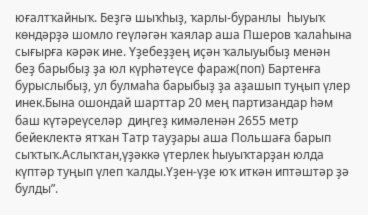юғалтҡайныҡ. Беҙгә шыҡһыҙ, ҡарлы-буранлы  һыуыҡ көндәрҙә шомло геүләгән ҡаялар аша Пшеров ҡалаһына сығырға кәрәк ине. Үҙебеҙҙең иҫән ҡалыуыбыҙ менән беҙ барыбыҙ ҙа юл күрһәтеүсе фараж(поп) Бартенға бурыслыбыҙ, ул булмаһа барыбыҙ ҙа аҙашып туңып үлер инек.Бына ошондай шарттар 20 мең партизандар һәм баш күтәреүселәр  диңгеҙ кимәленән 2655 метр бейеклектә ятҡан Татр тауҙары аша Польшаға барып сыҡтыҡ.Аслыҡтан,үҙәккә үтерлек һыуыҡтарҙан юлда күптәр туңып үлеп ҡалды.Үҙен-үҙе юҡ иткән иптәштәр ҙә булды”.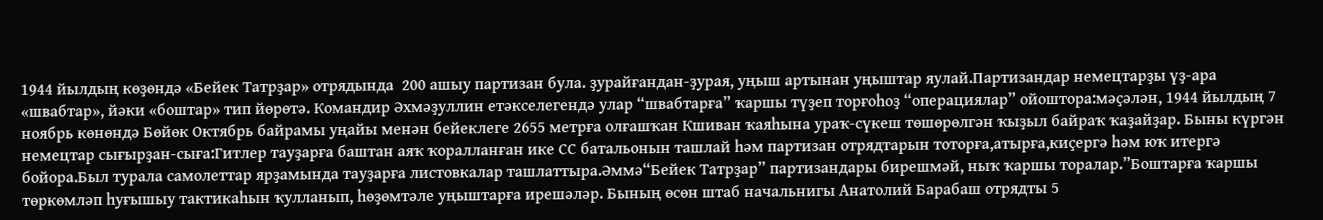1944 йылдың көҙөндә «Бейек Татрҙар» отрядында  200 ашыу партизан була. ҙурайғандан-ҙурая, уңыш артынан уңыштар яулай.Партизандар немецтарҙы үҙ-ара «швабтар», йәки «боштар» тип йөрөтә. Командир Әхмәҙуллин етәкселегендә улар “швабтарға” ҡаршы түҙеп торғоһоҙ “операциялар” ойоштора:мәҫәлән, 1944 йылдың 7 ноябрь көнөндә Бөйөк Октябрь байрамы уңайы менән бейеклеге 2655 метрға олғашҡан Кшиван ҡаяһына ураҡ-сүкеш төшөрөлгән ҡыҙыл байраҡ ҡаҙайҙар. Быны күргән немецтар сығырҙан-сыға:Гитлер тауҙарға баштан аяҡ ҡоралланған ике СС батальонын ташлай һәм партизан отрядтарын тоторға,атырға,киҫергә һәм юҡ итергә бойора.Был турала самолеттар ярҙамында тауҙарға листовкалар ташлаттыра.Әммә“Бейек Татрҙар” партизандары бирешмәй, ныҡ ҡаршы торалар.”Боштарға ҡаршы төркөмләп һуғышыу тактикаһын ҡулланып, һөҙөмтәле уңыштарға ирешәләр. Бының өсөн штаб начальнигы Анатолий Барабаш отрядты 5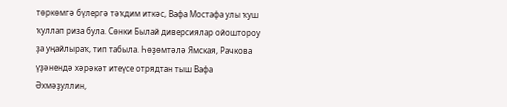төркөмгә бүлергә тәҡдим иткәс, Вафа Мостафа улы ҡуш ҡуллап риза була. Сөнки Былай диверсиялар ойоштороу ҙа уңайлыраҡ, тип табыла. Һөҙөмтәлә Ямская, Рачкова үҙәнендә хәрәкәт итеүсе отрядтан тыш Вафа Әхмәҙуллин,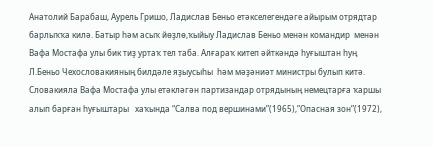Анатолий Барабаш, Аурель Гришо, Ладислав Беньо етәкселегендәге айырым отрядтар барлыҡҡа килә. Батыр һәм асыҡ йөҙлө,ҡыйыу Ладислав Беньо менән командир  менән Вафа Мостафа улы бик тиҙ уртаҡ тел таба. Алғараҡ китеп әйткәндә һуғыштан һуң Л.Беньо Чехословакияның билдәле яҙыусыһы  һәм мәҙәниәт министры булып китә. Словакияла Вафа Мостафа улы етәкләгән партизандар отрядының немецтарға ҡаршы алып барған һуғыштары   хаҡында “Салва под вершинами”(1965),”Опасная зон”(1972),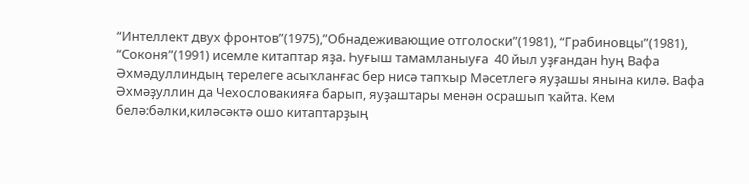“Интеллект двух фронтов”(1975),”Обнадеживающие отголоски”(1981), “Грабиновцы”(1981), “Соконя”(1991) исемле китаптар яҙа. Һуғыш тамамланыуға  40 йыл уҙғандан һуң Вафа Әхмәдуллиндың терелеге асыҡланғас бер нисә тапҡыр Мәсетлегә яуҙашы янына килә. Вафа Әхмәҙуллин да Чехословакияға барып, яуҙаштары менән осрашып ҡайта. Кем белә:бәлки,киләсәктә ошо китаптарҙың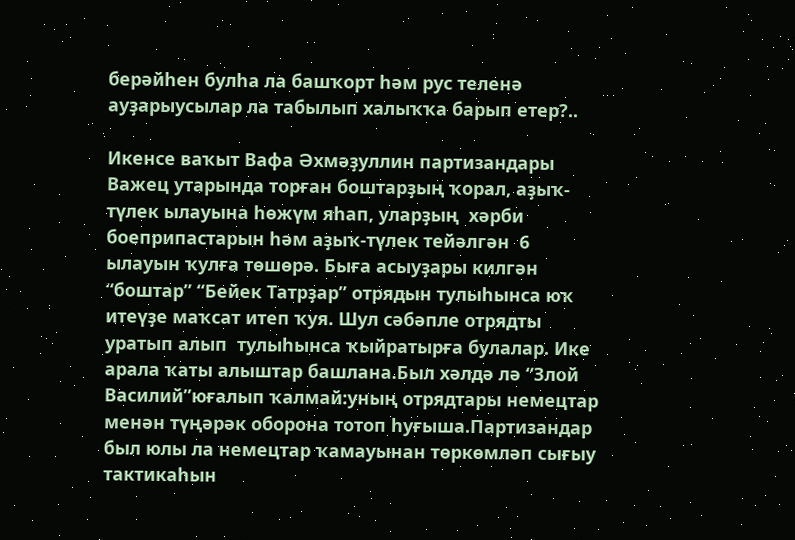берәйһен булһа ла башҡорт һәм рус теленә ауҙарыусылар ла табылып халыҡҡа барып етер?..

Икенсе ваҡыт Вафа Әхмәҙуллин партизандары Важец утарында торған боштарҙың ҡорал, аҙыҡ-түлек ылауына һөжүм яһап, уларҙың  хәрби боеприпастарын һәм аҙыҡ-түлек тейәлгән  6 ылауын ҡулға төшөрә. Быға асыуҙары килгән “боштар” “Бейек Татрҙар” отрядын тулыһынса юҡ итеүҙе маҡсат итеп ҡуя. Шул сәбәпле отрядты  уратып алып  тулыһынса ҡыйратырға булалар. Ике арала ҡаты алыштар башлана.Был хәлдә лә “Злой Василий”юғалып ҡалмай:уның отрядтары немецтар менән түңәрәк оборона тотоп һуғыша.Партизандар был юлы ла немецтар ҡамауынан төркөмләп сығыу тактикаһын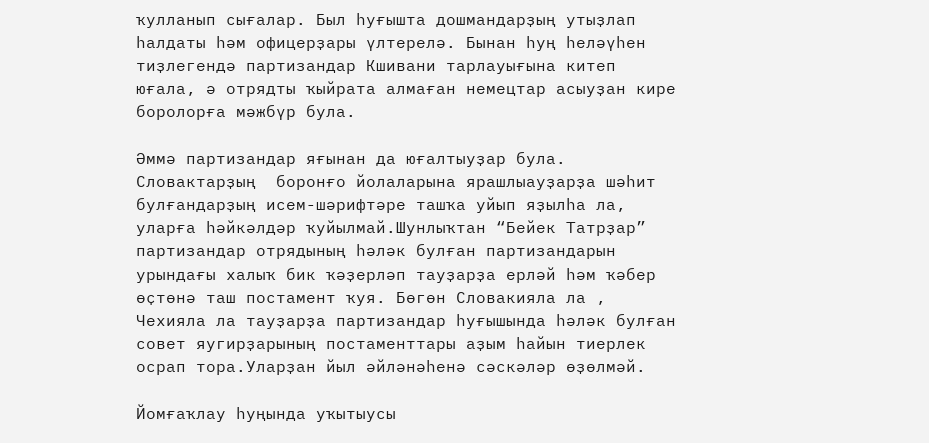ҡулланып сығалар. Был һуғышта дошмандарҙың утыҙлап  һалдаты һәм офицерҙары үлтерелә. Бынан һуң һеләүһен тиҙлегендә партизандар Кшивани тарлауығына китеп юғала, ә отрядты ҡыйрата алмаған немецтар асыуҙан кире боролорға мәжбүр була.

Әммә партизандар яғынан да юғалтыуҙар була. Словактарҙың  боронғо йолаларына ярашлыауҙарҙа шәһит булғандарҙың исем-шәрифтәре ташҡа уйып яҙылһа ла, уларға һәйкәлдәр ҡуйылмай.Шунлыҡтан “Бейек Татрҙар” партизандар отрядының һәләк булған партизандарын урындағы халыҡ бик ҡәҙерләп тауҙарҙа ерләй һәм ҡәбер өҫтөнә таш постамент ҡуя. Бөгөн Словакияла ла , Чехияла ла тауҙарҙа партизандар һуғышында һәләк булған совет яугирҙарының постаменттары аҙым һайын тиерлек осрап тора.Уларҙан йыл әйләнәһенә сәскәләр өҙөлмәй.

Йомғаҡлау һуңында уҡытыусы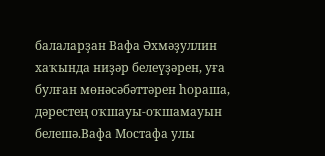балаларҙан Вафа Әхмәҙуллин  хаҡында ниҙәр белеүҙәрен, уға булған мөнәсәбәттәрен һораша, дәрестең оҡшауы-оҡшамауын белешә.Вафа Мостафа улы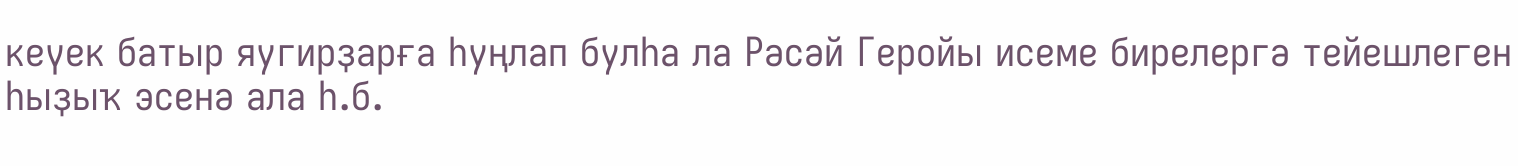кеүек батыр яугирҙарға һуңлап булһа ла Рәсәй Геройы исеме бирелергә тейешлеген һыҙыҡ эсенә ала һ.б.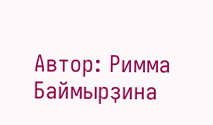Автор: Римма Баймырҙина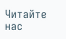Читайте нас